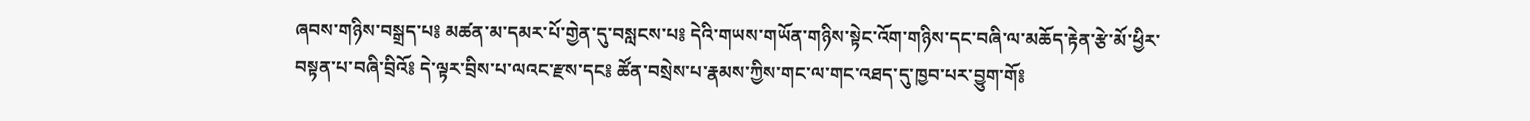ཞབས་གཉིས་བསྒྲད་པ༔ མཚན་མ་དམར་པོ་གྱེན་དུ་བསླངས་པ༔ དེའི་གཡས་གཡོན་གཉིས་སྟེང་འོག་གཉིས་དང་བཞི་ལ་མཆོད་རྟེན་རྩེ་མོ་ཕྱིར་བསྟན་པ་བཞི་བྲིའོ༔ དེ་ལྟར་བྲིས་པ་ལའང་རྫས་དང༔ ཚོན་བསྲེས་པ་རྣམས་ཀྱིས་གང་ལ་གང་འཐད་དུ་ཁྱབ་པར་བྱུག་གོ༔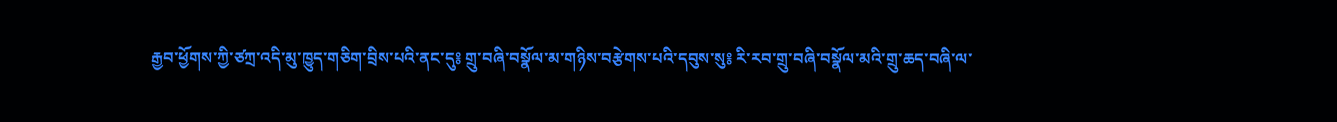རྒྱབ་ཕྱོགས་ཀྱི་ཙཀྲ་འདི་མུ་ཁྱུད་གཅིག་བྲིས་པའི་ནང་དུ༔ གྲུ་བཞི་བསྣོལ་མ་གཉིས་བརྩེགས་པའི་དབུས་སུ༔ རི་རབ་གྲུ་བཞི་བསྣོལ་མའི་གྲུ་ཆད་བཞི་ལ་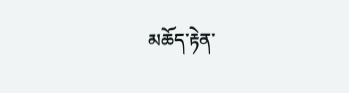མཆོད་རྟེན་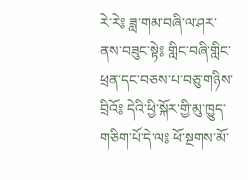རེ་རེ༔ ཟླ་གམ་བཞི་ལ་ཤར་ནས་བཟུང་སྟེ༔ གླིང་བཞི་གླིང་ཕྲན་དང་བཅས་པ་བཅུ་གཉིས་བྲིའོ༔ དེའི་ཕྱི་སྐོར་གྱི་མུ་ཁྱུད་གཅིག་པོ་དེ་ལ༔ ཕོ་སྔགས་མོ་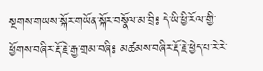སྔགས་གཡས་སྐོར་གཡོན་སྐོར་བསྣོལ་མ་བྲི༔ དེ་ཡི་ཕྱི་རོལ་གྱི་ཕྱོགས་བཞིར་རྡོ་རྗེ་རྒྱ་གྲམ་བཞི༔ མཚམས་བཞིར་རྡོ་རྗེ་ཕྱེད་པ་རེ་རེ་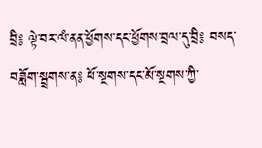བྲི༔ ལྟེ་བར་ལཾ་ནན་ཕྱོགས་དང་ཕྱོགས་བྲལ་དུ་བྲི༔ བསད་བཟློག་སྦྲགས་ན༔ ཕོ་སྔགས་དང་མོ་སྔགས་ཀྱི་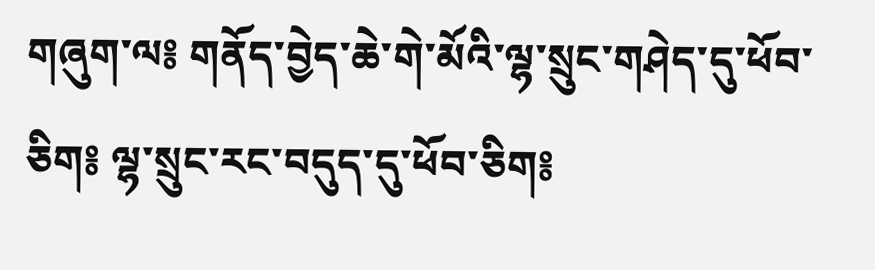གཞུག་ལ༔ གནོད་བྱེད་ཆེ་གེ་མོའི་ལྷ་སྲུང་གཤེད་དུ་ཕོབ་ཅིག༔ ལྷ་སྲུང་རང་བདུད་དུ་ཕོབ་ཅིག༔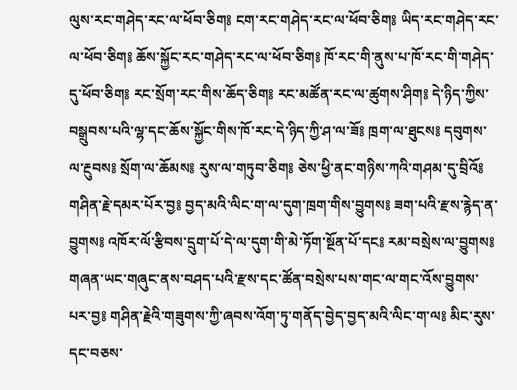ལུས་རང་གཤེད་རང་ལ་ཕོབ་ཅིག༔ ངག་རང་གཤེད་རང་ལ་ཕོབ་ཅིག༔ ཡིད་རང་གཤེད་རང་ལ་ཕོབ་ཅིག༔ ཆོས་སྐྱོང་རང་གཤེད་རང་ལ་ཕོབ་ཅིག༔ ཁོ་རང་གི་ནུས་པ་ཁོ་རང་གི་གཤེད་དུ་ཕོབ་ཅིག༔ རང་སྲོག་རང་གིས་ཆོད་ཅིག༔ རང་མཚོན་རང་ལ་ཚུགས་ཤིག༔ དེ་ཉིད་ཀྱིས་བསྒྲུབས་པའི་ལྷ་དང་ཆོས་སྐྱོང་གིས་ཁོ་རང་དེ་ཉིད་ཀྱི་ཤ་ལ་ཟོ༔ ཁྲག་ལ་ཐུངས༔ དབུགས་ལ་རྔུབས༔ སྲོག་ལ་ཆོམས༔ རུས་ལ་གཏུབ་ཅིག༔ ཅེས་ཕྱི་ནང་གཉིས་ཀའི་གཤམ་དུ་བྲིའོ༔ གཤིན་རྗེ་དམར་པོར་བྱ༔ བྱད་མའི་ལིང་ག་ལ་དུག་ཁྲག་གིས་བྱུགས༔ ཟག་པའི་རྫས་རྙེད་ན་བྱུགས༔ འཁོར་ལོ་རྩིབས་དྲུག་པོ་དེ་ལ་དུག་གི་མེ་ཏོག་སྔོན་པོ་དང༔ རམ་བསྲེས་ལ་བྱུགས༔ གཞན་ཡང་གཞུང་ནས་བཤད་པའི་རྫས་དང་ཚོན་བསྲེས་པས་གང་ལ་གང་འོས་བྱུགས་པར་བྱ༔ གཤིན་རྗེའི་གཟུགས་ཀྱི་ཞབས་འོག་ཏུ་གནོད་བྱེད་བྱད་མའི་ལིང་ག་ལ༔ མིང་རུས་དང་བཅས་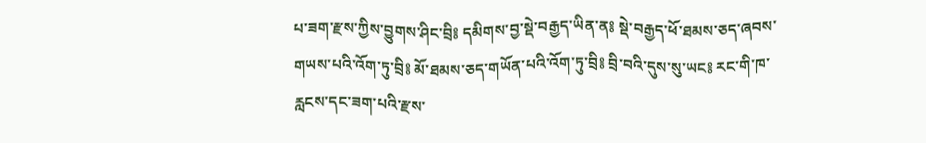པ་ཟག་རྫས་ཀྱིས་བྱུགས་ཤིང་བྲི༔ དམིགས་བྱ་སྡེ་བརྒྱད་ཡིན་ན༔ སྡེ་བརྒྱད་ཕོ་ཐམས་ཅད་ཞབས་གཡས་པའི་འོག་ཏུ་བྲི༔ མོ་ཐམས་ཅད་གཡོན་པའི་འོག་ཏུ་བྲི༔ བྲི་བའི་དུས་སུ་ཡང༔ རང་གི་ཁ་རླངས་དང་ཟག་པའི་རྫས་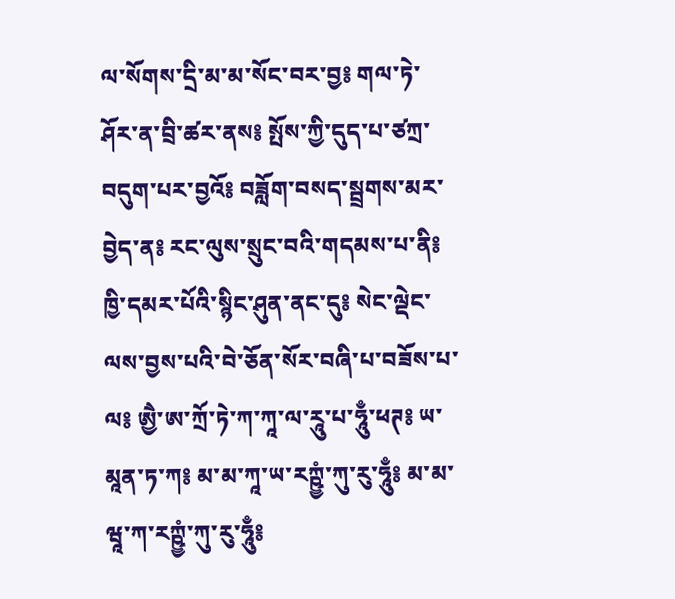ལ་སོགས་དྲི་མ་མ་སོང་བར་བྱ༔ གལ་ཏེ་ཤོར་ན་བྲི་ཚར་ནས༔ སྤོས་ཀྱི་དུད་པ་ཙཀྲ་བདུག་པར་བྱའོ༔ བཟློག་བསད་སྦྲགས་མར་བྱེད་ན༔ རང་ལུས་སྲུང་བའི་གདམས་པ་ནི༔ ཁྱི་དམར་པོའི་སྙིང་ཤུན་ནང་དུ༔ སེང་ལྡེང་ལས་བྱས་པའི་བེ་ཅོན་སོར་བཞི་པ་བཟོས་པ་ལ༔ ཨྱཻ་ཨ་ཀྲོ་ཏེ་ཀ་ཀཱ་ལ་རཱུ་པ་ཧཱུྃ་ཕཊ༔ ཡ་མཱན་ཏ་ཀ༔ མ་མ་ཀཱ་ཡ་རཀྵྱཾ་ཀུ་རུ་ཧཱུྃ༔ མ་མ་ཝཱ་ཀ་རཀྵྱཾ་ཀུ་རུ་ཧཱུྃ༔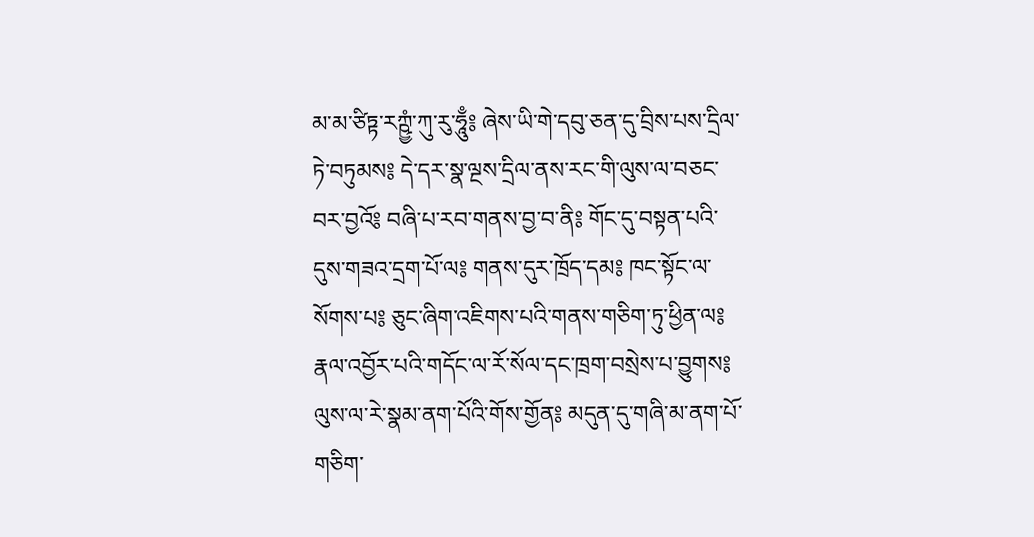མ་མ་ཙིཏྟ་རཀྵྱཾ་ཀུ་རུ་ཧཱུྃ༔ ཞེས་ཡི་གེ་དབུ་ཅན་དུ་བྲིས་པས་དྲིལ་ཏེ་བཏུམས༔ དེ་དར་སྣ་ལྔས་དྲིལ་ནས་རང་གི་ལུས་ལ་བཅང་བར་བྱའོ༔ བཞི་པ་རབ་གནས་བྱ་བ་ནི༔ གོང་དུ་བསྟན་པའི་དུས་གཟའ་དྲག་པོ་ལ༔ གནས་དུར་ཁྲོད་དམ༔ ཁང་སྟོང་ལ་སོགས་པ༔ ཅུང་ཞིག་འཇིགས་པའི་གནས་གཅིག་ཏུ་ཕྱིན་ལ༔ རྣལ་འབྱོར་པའི་གདོང་ལ་རོ་སོལ་དང་ཁྲག་བསྲེས་པ་བྱུགས༔ ལུས་ལ་རེ་སྣམ་ནག་པོའི་གོས་གྱོན༔ མདུན་དུ་གཞི་མ་ནག་པོ་གཅིག་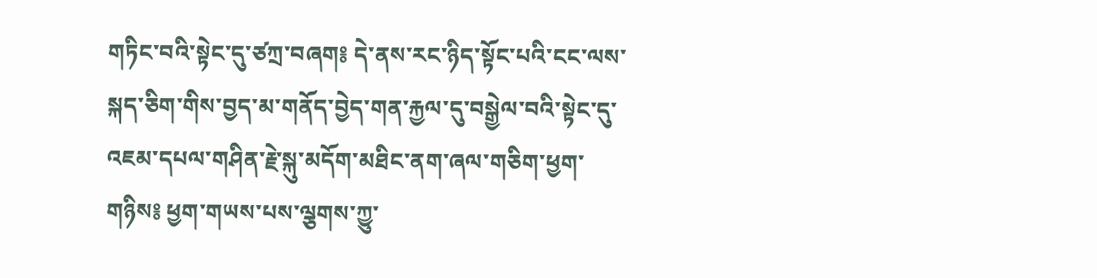གཏིང་བའི་སྟེང་དུ་ཙཀྲ་བཞག༔ དེ་ནས་རང་ཉིད་སྟོང་པའི་ངང་ལས་སྐད་ཅིག་གིས་བྱད་མ་གནོད་བྱེད་གན་རྐྱལ་དུ་བསྒྱེལ་བའི་སྟེང་དུ་འཇམ་དཔལ་གཤིན་རྗེ་སྐུ་མདོག་མཐིང་ནག་ཞལ་གཅིག་ཕྱག་གཉིས༔ ཕྱག་གཡས་པས་ལྕགས་ཀྱུ་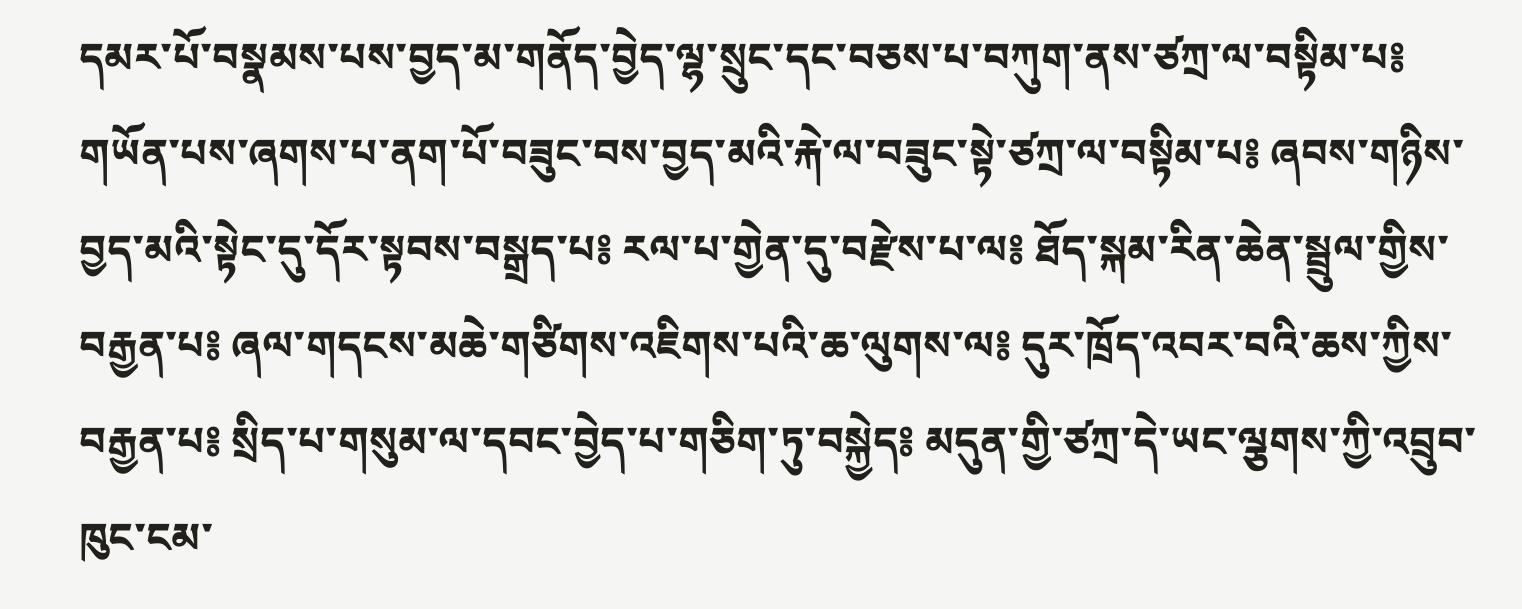དམར་པོ་བསྣམས་པས་བྱད་མ་གནོད་བྱེད་ལྷ་སྲུང་དང་བཅས་པ་བཀུག་ནས་ཙཀྲ་ལ་བསྟིམ་པ༔ གཡོན་པས་ཞགས་པ་ནག་པོ་བཟུང་བས་བྱད་མའི་རྐེ་ལ་བཟུང་སྟེ་ཙཀྲ་ལ་བསྟིམ་པ༔ ཞབས་གཉིས་བྱད་མའི་སྟེང་དུ་དོར་སྟབས་བསྒྲད་པ༔ རལ་པ་གྱེན་དུ་བརྫེས་པ་ལ༔ ཐོད་སྐམ་རིན་ཆེན་སྦྲུལ་གྱིས་བརྒྱན་པ༔ ཞལ་གདངས་མཆེ་གཙིགས་འཇིགས་པའི་ཆ་ལུགས་ལ༔ དུར་ཁྲོད་འབར་བའི་ཆས་ཀྱིས་བརྒྱན་པ༔ སྲིད་པ་གསུམ་ལ་དབང་བྱེད་པ་གཅིག་ཏུ་བསྐྱེད༔ མདུན་གྱི་ཙཀྲ་དེ་ཡང་ལྕགས་ཀྱི་འབྲུབ་ཁུང་ངམ་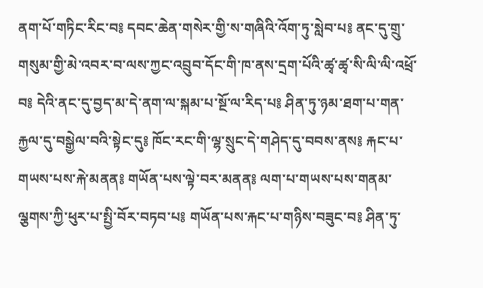ནག་པོ་གཏིང་རིང་བ༔ དབང་ཆེན་གསེར་གྱི་ས་གཞིའི་འོག་ཏུ་སླེབ་པ༔ ནང་དུ་གྲུ་གསུམ་གྱི་མེ་འབར་བ་ལས་ཀྱང་འབྲུབ་དོང་གི་ཁ་ནས་དྲག་པོའི་ཚྭ་ཚྭ་སི་ལི་ལི་འཕྲོ་བ༔ དེའི་ནང་དུ་བྱད་མ་དེ་ནག་ལ་སྐམ་པ་སྔོ་ལ་རིད་པ༔ ཤིན་ཏུ་ཉམ་ཐག་པ་གན་རྐྱལ་དུ་བསྒྱེལ་བའི་སྟེང་དུ༔ ཁོང་རང་གི་ལྷ་སྲུང་དེ་གཤེད་དུ་བབས་ནས༔ རྐང་པ་གཡས་པས་རྐེ་མནན༔ གཡོན་པས་ལྟེ་བར་མནན༔ ལག་པ་གཡས་པས་གནམ་ལྕགས་ཀྱི་ཕུར་པ་སྤྱི་བོར་བཏབ་པ༔ གཡོན་པས་རྐང་པ་གཉིས་བཟུང་བ༔ ཤིན་ཏུ་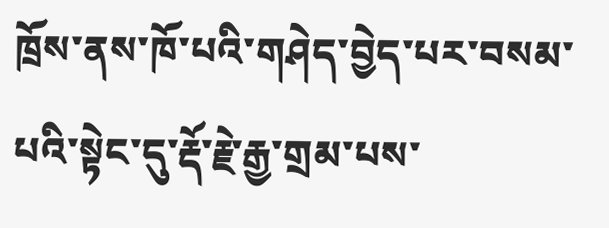ཁྲོས་ནས་ཁོ་པའི་གཤེད་བྱེད་པར་བསམ་པའི་སྟེང་དུ་རྡོ་རྗེ་རྒྱ་གྲམ་པས་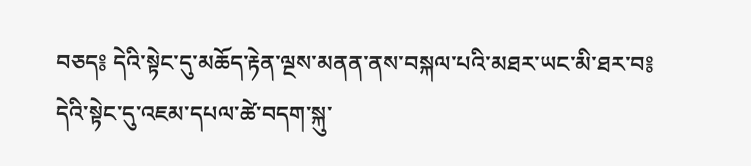བཅད༔ དེའི་སྟེང་དུ་མཆོད་རྟེན་ལྔས་མནན་ནས་བསྐལ་པའི་མཐར་ཡང་མི་ཐར་བ༔ དེའི་སྟེང་དུ་འཇམ་དཔལ་ཚེ་བདག་སྐུ་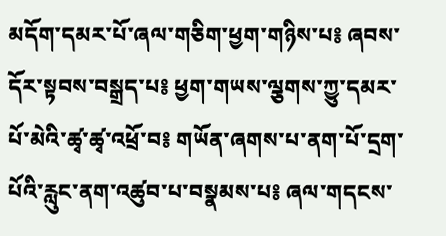མདོག་དམར་པོ་ཞལ་གཅིག་ཕྱག་གཉིས་པ༔ ཞབས་དོར་སྟབས་བསྒྲད་པ༔ ཕྱག་གཡས་ལྕགས་ཀྱུ་དམར་པོ་མེའི་ཚྭ་ཚྭ་འཕྲོ་བ༔ གཡོན་ཞགས་པ་ནག་པོ་དྲག་པོའི་རླུང་ནག་འཚུབ་པ་བསྣམས་པ༔ ཞལ་གདངས་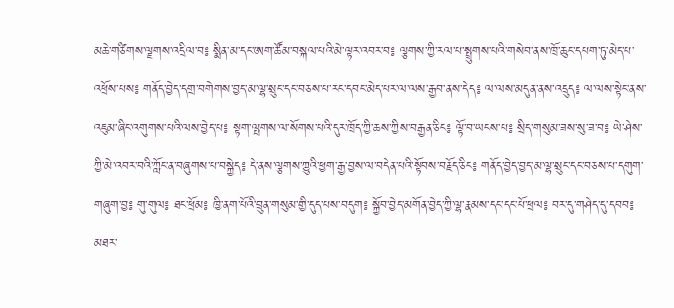མཆེ་གཙིགས་ལྗགས་འདྲིལ་བ༔ སྨིན་མ་དང་ཨག་ཚོམ་བསྐལ་པའི་མེ་ལྟར་འབར་བ༔ ལྕགས་ཀྱི་རལ་པ་སྤྲུགས་པའི་གསེབ་ནས་ཁྲོ་ཆུང་དཔག་ཏུ་མེད་པ་འཕྲོས་པས༔ གནོད་བྱེད་དགྲ་བགེགས་བྱད་མ་ལྷ་སྲུང་དང་བཅས་པ་རང་དབང་མེད་པར་ལ་ལས་རྒྱབ་ནས་དེད༔ ལ་ལས་མདུན་ནས་འདྲུད༔ ལ་ལས་སྟེང་ནས་འཇུམ་ཞིང་འགུགས་པའི་ལས་བྱེད་པ༔ སྟག་ལྤགས་ལ་སོགས་པའི་དུར་ཁྲོད་ཀྱི་ཆས་ཀྱིས་བརྒྱན་ཅིང༔ ལྟོ་བ་ཡངས་པ༔ སྲིད་གསུམ་ཟས་སུ་ཟ་བ༔ ཡེ་ཤེས་ཀྱི་མེ་འབར་བའི་ཀློང་ན་བཞུགས་པ་བསྐྱེད༔ དེ་ནས་ལྕགས་ཀྱུའི་ཕྱག་རྒྱ་བྱས་ལ་བདེན་པའི་སྟོབས་བརྗོད་ཅིང༔ གནོད་བྱེད་བྱད་མ་ལྷ་སྲུང་དང་བཅས་པ་དགུག་གཞུག་བྱ༔ གུ་གུལ༔ ཐང་ཕྲོམ༔ ཁྱི་ནག་པོའི་བྲུན་གསུམ་གྱི་དུད་པས་བདུག༔ སྐྱོབ་བྱེད་མགོན་བྱེད་ཀྱི་ལྷ་རྣམས་དང་དང་པོ་ཕྲལ༔ བར་དུ་གཤེད་དུ་དབབ༔ མཐར་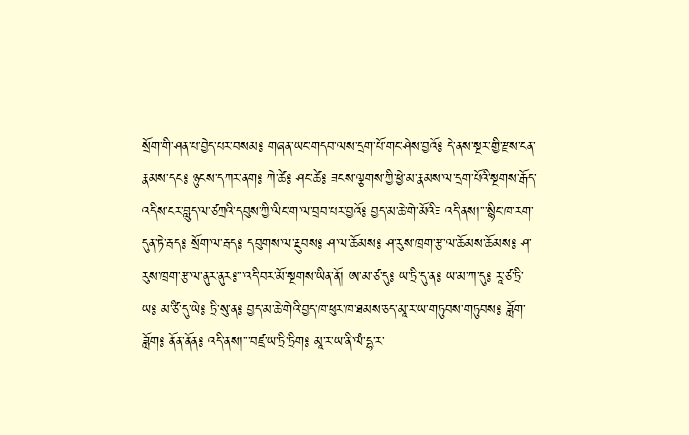སྲོག་གི་ཤན་པ་བྱེད་པར་བསམ༔ གཞན་ཡང་གདབ་ལས་དྲག་པོ་གང་ཤེས་བྱའོ༔ དེ་ནས་སྔར་གྱི་རྫས་ངན་རྣམས་དང༔ ཉུངས་དཀར་ནག༔ ཀེ་ཚེ༔ ཤང་ཚེ༔ ཟངས་ལྕགས་ཀྱི་ཕྱེ་མ་རྣམས་ལ་དྲག་པོའི་སྔགས་རྒོད་འདིས་ངར་བླུད་ལ་ཙཀྲའི་དབུས་ཀྱི་ལིང་ག་ལ་བྲབ་པར་བྱའོ༔ བྱད་མ་ཆེ་གེ་མོའི༴ འདི་ནས།་་་སྙིང་ཁ་རག་དུན་ཏེ་རྦད༔ སྲོག་ལ་རྦད༔ དབུགས་ལ་རྔུབས༔ ཤ་ལ་ཆོམས༔ ཤ་རུས་ཁྲག་རྩ་ལ་ཆོམས་ཆོམས༔ ཤ་རུས་ཁྲག་རྩ་ལ་ནུར་ནུར༔་་་འདི་བར་མོ་སྔགས་ཡིན་ནོ། ཨ་མ་ཙ་དུ༔ ཡ་ཏྲི་དུ་ན༔ ཡ་མ་ཀ་དུ༔ རཱ་ཙ་ཏྲི་ཡ༔ མ་ཙི་དུ་ཡེ༔ ཏྲི་སུ་ན༔ བྱད་མ་ཆེ་གེའི་བྱད་ཁ་ཕུར་ཁ་ཐམས་ཅད་མཱ་ར་ཡ་གཏུབས་གཏུབས༔ ཟློག་ཟློག༔ ནོན་ནོན༔ འདི་ནས།་་་བཛྲ་ཡ་ཏྲི་ཏྲིག༔ མཱ་ར་ཡ་ནི་ལཾ་དྷ་ར་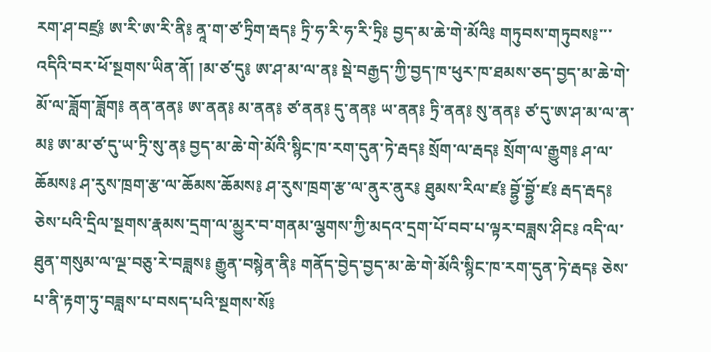རག་ཤ་བཛྲ༔ ཨ་རི་ཨ་རི་ནི༔ ནཱ་ག་ཙ་ཏྲིག་རྦད༔ ཏྲི་ཧ་རི་ཧ་རི་ཏྲི༔ བྱད་མ་ཆེ་གེ་མོའི༔ གཏུབས་གཏུབས༔་་་འདིའི་བར་ཕོ་སྔགས་ཡིན་ནོ། །མ་ཙ་དུ༔ ཨ་ཤ་མ་ལ་ན༔ སྡེ་བརྒྱད་ཀྱི་བྱད་ཁ་ཕུར་ཁ་ཐམས་ཅད་བྱད་མ་ཆེ་གེ་མོ་ལ་ཟློག་ཟློག༔ ནན་ནན༔ ཨ་ནན༔ མ་ནན༔ ཙ་ནན༔ དུ་ནན༔ ཡ་ནན༔ ཏྲི་ནན༔ སུ་ནན༔ ཙ་དུ་ཨ་ཤ་མ་ལ་ན་མ༔ ཨ་མ་ཙ་དུ་ཡ་ཏྲི་སུ་ན༔ བྱད་མ་ཆེ་གེ་མོའི་སྙིང་ཁ་རག་དུན་ཏེ་རྦད༔ སྲོག་ལ་རྦད༔ སྲོག་ལ་རྒྱུག༔ ཤ་ལ་ཆོམས༔ ཤ་རུས་ཁྲག་རྩ་ལ་ཆོམས་ཆོམས༔ ཤ་རུས་ཁྲག་རྩ་ལ་ནུར་ནུར༔ ཐུམས་རིལ་ཛ༔ བྷྱོ་བྷྱོ་ཛ༔ རྦད་རྦད༔ ཅེས་པའི་དྲིལ་སྔགས་རྣམས་དྲག་ལ་མྱུར་བ་གནམ་ལྕགས་ཀྱི་མདའ་དྲག་པོ་བབ་པ་ལྟར་བཟླས་ཤིང༔ འདི་ལ་ཐུན་གསུམ་ལ་ལྔ་བཅུ་རེ་བཟླས༔ རྒྱུན་བསྙེན་ནི༔ གནོད་བྱེད་བྱད་མ་ཆེ་གེ་མོའི་སྙིང་ཁ་རག་དུན་ཏེ་རྦད༔ ཅེས་པ་ནི་རྟག་ཏུ་བཟླས་པ་བསད་པའི་སྔགས་སོ༔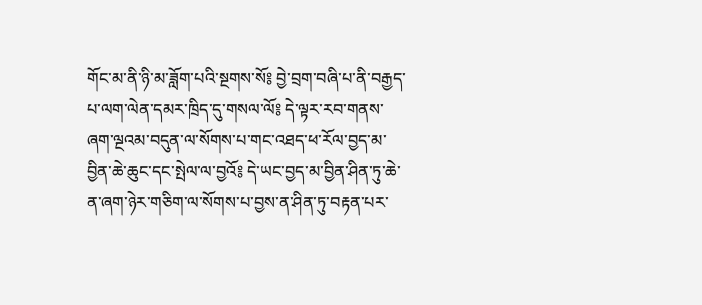གོང་མ་ནི་ཉི་མ་ཟློག་པའི་སྔགས་སོ༔ བྱེ་བྲག་བཞི་པ་ནི་བརྒྱད་པ་ལག་ལེན་དམར་ཁྲིད་དུ་གསལ་ལོ༔ དེ་ལྟར་རབ་གནས་ཞག་ལྔའམ་བདུན་ལ་སོགས་པ་གང་འཐད་ཕ་རོལ་བྱད་མ་བྱིན་ཆེ་ཆུང་དང་སྤེལ་ལ་བྱའོ༔ དེ་ཡང་བྱད་མ་བྱིན་ཤིན་ཏུ་ཆེ་ན་ཞག་ཉེར་གཅིག་ལ་སོགས་པ་བྱས་ན་ཤིན་ཏུ་བརྟན་པར་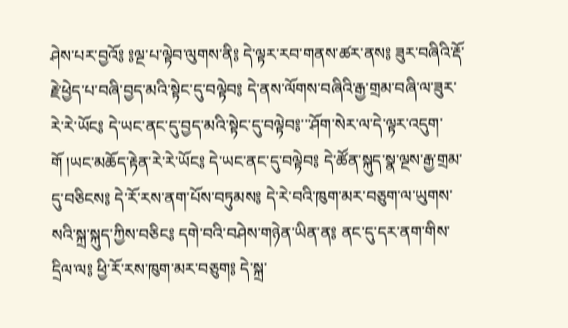ཤེས་པར་བྱའོ༔ ༔ལྔ་པ་ལྟེབ་ལུགས་ནི༔ དེ་ལྟར་རབ་གནས་ཚར་ནས༔ ཟུར་བཞིའི་རྡོ་རྗེ་ཕྱེད་པ་བཞི་བྱད་མའི་སྟེང་དུ་བལྟེབ༔ དེ་ནས་ལོགས་བཞིའི་རྒྱ་གྲམ་བཞི་ལ་ཟུར་རེ་རེ་ཡོང༔ དེ་ཡང་ནང་དུ་བྱད་མའི་སྟེང་དུ་བལྟེབ༔་་་ཤོག་སེར་ལ་དེ་ལྟར་འདུག་གོ །ཡང་མཆོད་རྟེན་རེ་རེ་ཡོང༔ དེ་ཡང་ནང་དུ་བལྟེབ༔ དེ་ཚོན་སྐུད་སྣ་ལྔས་རྒྱ་གྲམ་དུ་བཅིངས༔ དེ་རོ་རས་ནག་པོས་བཏུམས༔ དེ་རེ་བའི་ཁུག་མར་བཅུག་ལ་ཡུགས་སའི་སྐྲ་སྐུད་ཀྱིས་བཅིང༔ དགེ་བའི་བཤེས་གཉེན་ཡིན་ན༔ ནང་དུ་དར་ནག་གིས་དྲིལ་ལ༔ ཕྱི་རོ་རས་ཁུག་མར་བཅུག༔ དེ་སྐྲ་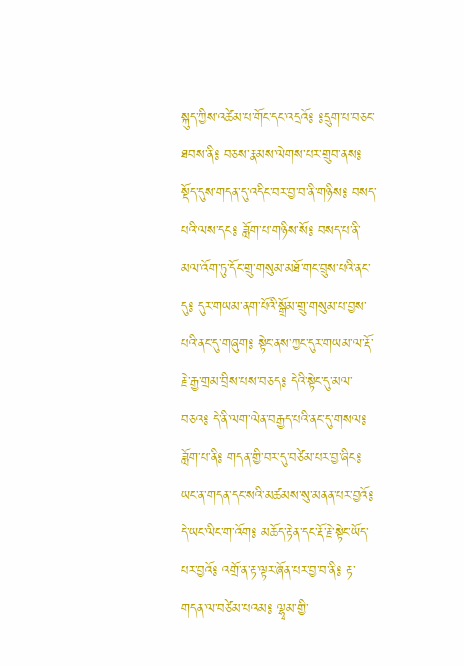སྐུད་ཀྱིས་འཚེམ་པ་གོང་དང་འདྲའོ༔ ༔དྲུག་པ་བཅང་ཐབས་ནི༔ བཅས་རྣམས་ལེགས་པར་གྲུབ་ནས༔ སྡོད་དུས་གདན་དུ་འདིང་བར་བྱ་བ་ནི་གཉིས༔ བསད་པའི་ལས་དང༔ ཟློག་པ་གཉིས་སོ༔ བསད་པ་ནི་མལ་འོག་ཏུ་དོང་གྲུ་གསུམ་མཐོ་གང་བྲུས་པའི་ནང་དུ༔ དུར་གཡམ་ནག་པོའི་སྒྲོམ་གྲུ་གསུམ་པ་བྱས་པའི་ནང་དུ་གཞུག༔ སྟེང་ནས་ཀྱང་དུར་གཡམ་ལ་རྡོ་རྗེ་རྒྱ་གྲམ་བྲིས་པས་བཅད༔ དེའི་སྟེང་དུ་མལ་བཅའ༔ དེ་ནི་ལག་ལེན་བརྒྱད་པའི་ནང་དུ་གསལ༔ ཟློག་པ་ནི༔ གདན་གྱི་བར་དུ་བཙེམ་པར་བྱ་ཞིང༔ ཡང་ན་གདན་དང་སའི་མཚམས་སུ་མནན་པར་བྱའོ༔ དེ་ཡང་ལིང་ག་འོག༔ མཆོད་རྟེན་དང་རྡོ་རྗེ་སྟེང་ཡོད་པར་བྱའོ༔ འགྲོ་ན་རྟ་ལྟར་ཞོན་པར་བྱ་བ་ནི༔ རྟ་གདན་ལ་བཙེམ་པའམ༔ ལྷྭམ་གྱི་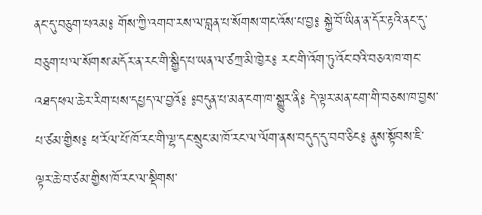ནང་དུ་བཅུག་པའམ༔ གོས་ཀྱི་འགབ་རས་ལ་བླན་པ་སོགས་གང་འོས་པ་བྱ༔ སྐྱེ་བོ་ཡིན་ན་དོར་རྟའི་ནང་དུ་བཅུག་པ་ལ་སོགས་མདོར་ན་རང་གི་སྒྱིད་པ་ཡན་ལ་ཙཀྲ་མི་ཁྱེར༔ རང་གི་འོག་ཏུ་འོང་བའི་བཅའ་ཁ་གང་འཐད་ཕལ་ཆེར་རིག་པས་དཔྱད་ལ་བྱའོ༔ ༔བདུན་པ་མན་ངག་ཁ་སྒྱུར་ནི༔ དེ་ལྟར་མན་ངག་གི་བཅས་ཁ་བྱས་པ་ཙམ་གྱིས༔ ཕ་རོལ་པོ་ཁོ་རང་གི་ལྷ་དང་སྲུང་མ་ཁོ་རང་ལ་ལོག་ནས་བདུད་དུ་བབ་ཅིང༔ ནུས་སྟོབས་ཇི་ལྟར་ཆེ་བ་ཙམ་གྱིས་ཁོ་རང་ལ་སྡིགས་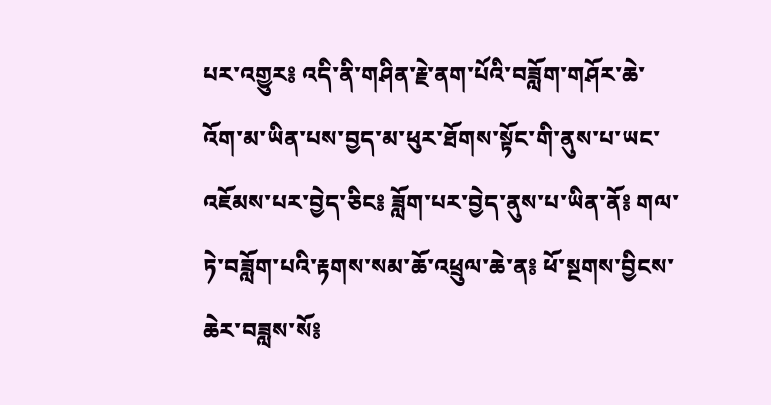པར་འགྱུར༔ འདི་ནི་གཤིན་རྗེ་ནག་པོའི་བཟློག་གཤོར་ཆེ་འོག་མ་ཡིན་པས་བྱད་མ་ཕུར་ཐོགས་སྟོང་གི་ནུས་པ་ཡང་འཇོམས་པར་བྱེད་ཅིང༔ ཟློག་པར་བྱེད་ནུས་པ་ཡིན་ནོ༔ གལ་ཏེ་བཟློག་པའི་རྟགས་སམ་ཆོ་འཕྲུལ་ཆེ་ན༔ ཕོ་སྔགས་བྱིངས་ཆེར་བཟླས་སོ༔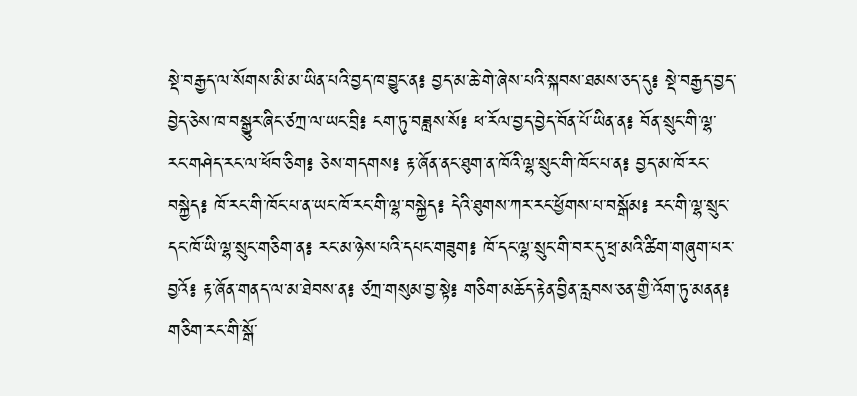སྡེ་བརྒྱད་ལ་སོགས་མི་མ་ཡིན་པའི་བྱད་ཁ་བྱུང་ན༔ བྱད་མ་ཆེ་གེ་ཞེས་པའི་སྐབས་ཐམས་ཅད་དུ༔ སྡེ་བརྒྱད་བྱད་བྱེད་ཅེས་ཁ་བསྒྱུར་ཞིང་ཙཀྲ་ལ་ཡང་བྲི༔ ངག་ཏུ་བཟླས་སོ༔ ཕ་རོལ་བྱད་བྱེད་བོན་པོ་ཡིན་ན༔ བོན་སྲུང་གི་ལྷ་རང་གཤེད་རང་ལ་ཕོབ་ཅིག༔ ཅེས་གདགས༔ རྟ་ཞོན་ནང་ཐུག་ན་ཁོའི་ལྷ་སྲུང་གི་ཁོང་པ་ན༔ བྱད་མ་ཁོ་རང་བསྐྱེད༔ ཁོ་རང་གི་ཁོང་པ་ན་ཡང་ཁོ་རང་གི་ལྷ་བསྐྱེད༔ དེའི་ཐུགས་ཀར་རང་ཕྱོགས་པ་བསྒོམ༔ རང་གི་ལྷ་སྲུང་དང་ཁོ་ཡི་ལྷ་སྲུང་གཅིག་ན༔ རང་མ་ཉེས་པའི་དཔང་གཟུག༔ ཁོ་དང་ལྷ་སྲུང་གི་བར་དུ་ཕྲ་མའི་ཚིག་གཞུག་པར་བྱའོ༔ རྟ་ཞོན་གནད་ལ་མ་ཐེབས་ན༔ ཙཀྲ་གསུམ་བྱ་སྟེ༔ གཅིག་མཆོད་རྟེན་བྱིན་རླབས་ཅན་གྱི་འོག་ཏུ་མནན༔ གཅིག་རང་གི་སྒོ་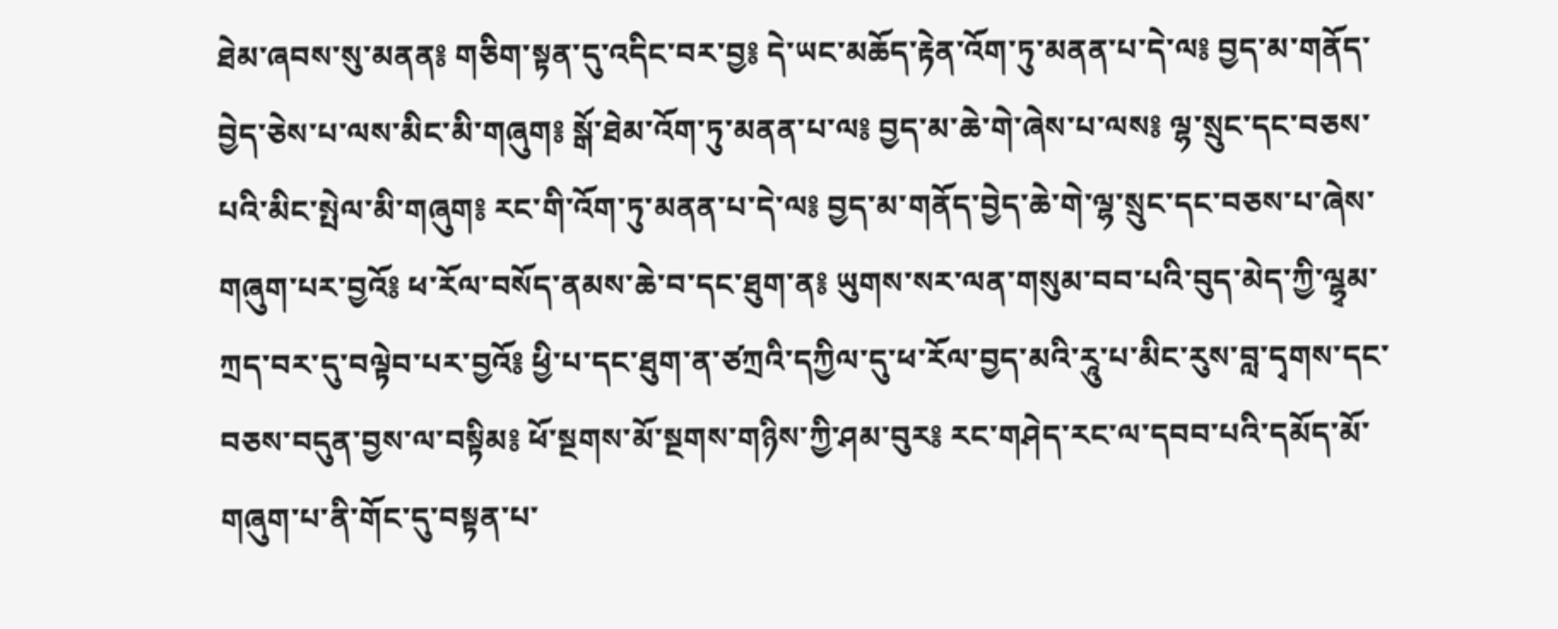ཐེམ་ཞབས་སུ་མནན༔ གཅིག་སྟན་དུ་འདིང་བར་བྱ༔ དེ་ཡང་མཆོད་རྟེན་འོག་ཏུ་མནན་པ་དེ་ལ༔ བྱད་མ་གནོད་བྱེད་ཅེས་པ་ལས་མིང་མི་གཞུག༔ སྒོ་ཐེམ་འོག་ཏུ་མནན་པ་ལ༔ བྱད་མ་ཆེ་གེ་ཞེས་པ་ལས༔ ལྷ་སྲུང་དང་བཅས་པའི་མིང་སྤེལ་མི་གཞུག༔ རང་གི་འོག་ཏུ་མནན་པ་དེ་ལ༔ བྱད་མ་གནོད་བྱེད་ཆེ་གེ་ལྷ་སྲུང་དང་བཅས་པ་ཞེས་གཞུག་པར་བྱའོ༔ ཕ་རོལ་བསོད་ནམས་ཆེ་བ་དང་ཐུག་ན༔ ཡུགས་སར་ལན་གསུམ་བབ་པའི་བུད་མེད་ཀྱི་ལྷྭམ་ཀྲད་བར་དུ་བལྟེབ་པར་བྱའོ༔ ཕྱི་པ་དང་ཐུག་ན་ཙཀྲའི་དཀྱིལ་དུ་ཕ་རོལ་བྱད་མའི་རཱུ་པ་མིང་རུས་བླ་དྭགས་དང་བཅས་བདུན་བྱས་ལ་བསྟིམ༔ ཕོ་སྔགས་མོ་སྔགས་གཉིས་ཀྱི་ཤམ་བུར༔ རང་གཤེད་རང་ལ་དབབ་པའི་དམོད་མོ་གཞུག་པ་ནི་གོང་དུ་བསྟན་པ་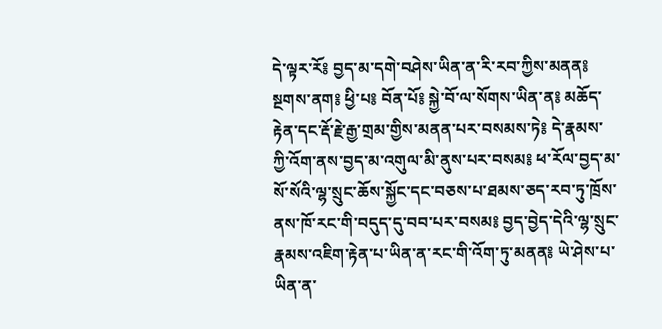དེ་ལྟར་རོ༔ བྱད་མ་དགེ་བཤེས་ཡིན་ན་རི་རབ་ཀྱིས་མནན༔ སྔགས་ནག༔ ཕྱི་པ༔ བོན་པོ༔ སྐྱེ་བོ་ལ་སོགས་ཡིན་ན༔ མཆོད་རྟེན་དང་རྡོ་རྗེ་རྒྱ་གྲམ་གྱིས་མནན་པར་བསམས་ཏེ༔ དེ་རྣམས་ཀྱི་འོག་ནས་བྱད་མ་འགུལ་མི་ནུས་པར་བསམ༔ ཕ་རོལ་བྱད་མ་སོ་སོའི་ལྷ་སྲུང་ཆོས་སྐྱོང་དང་བཅས་པ་ཐམས་ཅད་རབ་ཏུ་ཁྲོས་ནས་ཁོ་རང་གི་བདུད་དུ་བབ་པར་བསམ༔ བྱད་བྱེད་དེའི་ལྷ་སྲུང་རྣམས་འཇིག་རྟེན་པ་ཡིན་ན་རང་གི་འོག་ཏུ་མནན༔ ཡེ་ཤེས་པ་ཡིན་ན་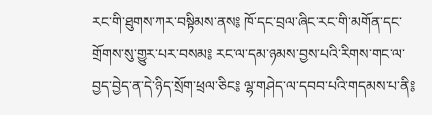རང་གི་ཐུགས་ཀར་བསྟིམས་ནས༔ ཁོ་དང་བྲལ་ཞིང་རང་གི་མགོན་དང་གྲོགས་སུ་གྱུར་པར་བསམ༔ རང་ལ་དམ་ཉམས་བྱས་པའི་རིགས་གང་ལ་བྱད་བྱེད་ན་དེ་ཉིད་སྲོག་ཕྲལ་ཅིང༔ ལྷ་གཤེད་ལ་དབབ་པའི་གདམས་པ་ནི༔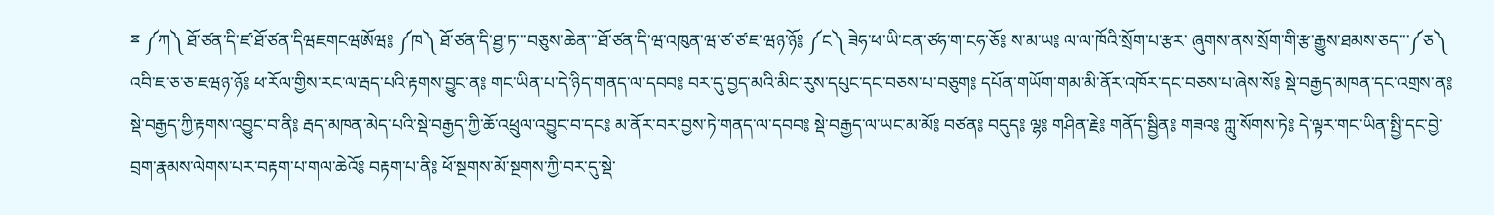ྈ ༼ཀ༽ ཐོ་ཙན་དི་ཛ་ཐོ་ཙན་དིཝཇགངཝཨོཝ༔ ༼ཁ༽ ཐོ་ཙན་དི་ཐྱ་ཏ་་་བཅུས་ཆེན་་་ཐོ་ཙན་དི་ཝ་འཁུན་ཝ་ཙ་ཙ་ཇ་ཝཉ་ཉོ༔ ༼ང༽ ཟེཧ་ཕ་ཡི་ངན་ཙཧ་ག་ངཧ་ཅོ༔ ས་མ་ཡ༔ ལ་ལ་ཁོའི་སྲོག་པ་རྩར་ ཞུགས་ནས་སྲོག་གི་རྩ་རྒྱུས་ཐམས་ཅད་་་༼ཅ༽ འབི་ཇ་ཅ་ཅ་ཇཝཉ་ཉོ༔ ཕ་རོལ་གྱིས་རང་ལ་རྦད་པའི་རྟགས་བྱུང་ན༔ གང་ཡིན་པ་དེ་ཉིད་གནད་ལ་དབབ༔ བར་དུ་བྱད་མའི་མིང་རུས་དཔུང་དང་བཅས་པ་བཅུག༔ དཔོན་གཡོག་གམ་མི་ནོར་འཁོར་དང་བཅས་པ་ཞེས་སོ༔ སྡེ་བརྒྱད་མཁན་དང་འགྲས་ན༔ སྡེ་བརྒྱད་ཀྱི་རྟགས་འབྱུང་བ་ནི༔ རྦད་མཁན་མེད་པའི་སྡེ་བརྒྱད་ཀྱི་ཆོ་འཕྲུལ་འབྱུང་བ་དང༔ མ་ནོར་བར་བྱས་ཏེ་གནད་ལ་དབབ༔ སྡེ་བརྒྱད་ལ་ཡང་མ་མོ༔ བཙན༔ བདུད༔ ལྷ༔ གཤིན་རྗེ༔ གནོད་སྦྱིན༔ གཟའ༔ ཀླུ་སོགས་ཏེ༔ དེ་ལྟར་གང་ཡིན་སྤྱི་དང་བྱེ་བྲག་རྣམས་ལེགས་པར་བརྟག་པ་གལ་ཆེའོ༔ བརྟག་པ་ནི༔ ཕོ་སྔགས་མོ་སྔགས་ཀྱི་བར་དུ་སྡེ་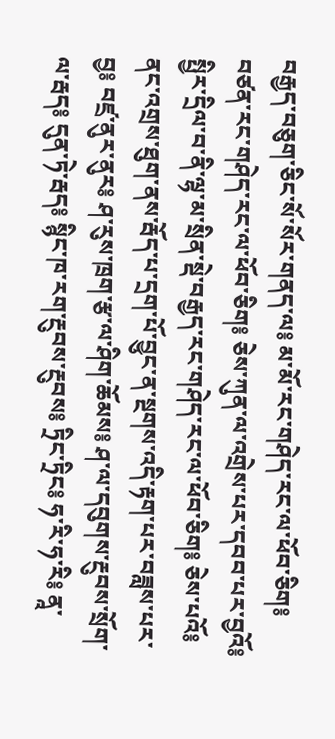བརྒྱད་བཅུག་ཅིང་སོ་སོར་གནད་ལ༔ མ་མོ་རང་གཤེད་རང་ལ་ཕོབ་ཅིག༔ བཙན་རང་གཤེད་རང་ལ་ཕོབ་ཅིག༔ ཅེས་ཀུན་ལ་འགྲེས་པར་དབབ་པར་བྱའོ༔ སྤྱིར་དྲིལ་བ་ནི་ལྷ་མ་སྲིན་སྡེ་བརྒྱད་རང་གཤེད་རང་ལ་ཕོབ་ཅིག༔ ཅེས་པའོ༔ ནང་འགྲས་ཐུག་ནས་རྦོད་པ་དྲག་པོ་བྱུང་ན་སྔགས་འདི་རྟག་པར་བཟླས་པར་བྱ༔ བཛྲ་ནུར་ནུར༔ ཤ་རུས་ཁྲག་རྩ་ལ་ཤིག་ཆོམས༔ ཤ་ལ་དབུགས་རྔུབས་སྲོག་ལ་རྦད༔ དུན་ཏེ་རྦད༔ སྙིང་ཁ་རག་རྔུབས་རྔུབས༔ ཏྲིང་ཏྲིང༔ ཧ་རི་ཧ་རི༔ ནཱ་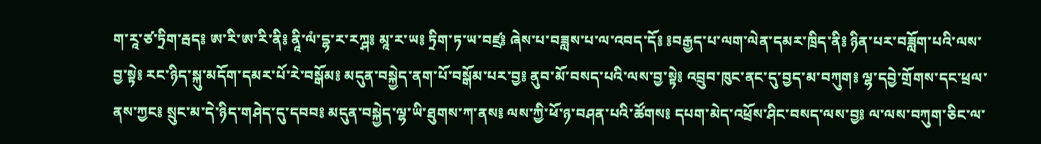ག་རཱ་ཙ་ཏྲིག་རྦད༔ ཨ་རི་ཨ་རི་ནི༔ ནཱི་ལཾ་དྷ་ར་རཀྴ༔ མཱ་ར་ཡ༔ ཏྲིག་ཏ་ཡ་བཛྲ༔ ཞེས་པ་བཟླས་པ་ལ་འབད་དོ༔ ༔བརྒྱད་པ་ལག་ལེན་དམར་ཁྲིད་ནི༔ ཉིན་པར་བཟློག་པའི་ལས་བྱ་སྟེ༔ རང་ཉིད་སྐུ་མདོག་དམར་པོ་རེ་བསྒོམ༔ མདུན་བསྐྱེད་ནག་པོ་བསྒོམ་པར་བྱ༔ ནུབ་མོ་བསད་པའི་ལས་བྱ་སྟེ༔ འབྲུབ་ཁུང་ནང་དུ་བྱད་མ་བཀུག༔ ལྷ་དབྱེ་གྲོགས་དང་ཕྲལ་ནས་ཀྱང༔ སྲུང་མ་དེ་ཉིད་གཤེད་དུ་དབབ༔ མདུན་བསྐྱེད་ལྷ་ཡི་ཐུགས་ཀ་ནས༔ ལས་ཀྱི་ཕོ་ཉ་བཤན་པའི་ཚོགས༔ དཔག་མེད་འཕྲོས་ཤིང་བསད་ལས་བྱ༔ ལ་ལས་བཀུག་ཅིང་ལ་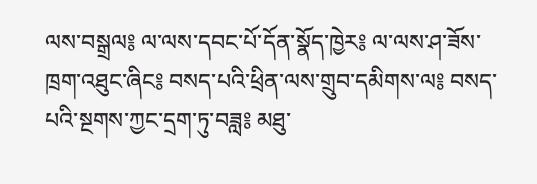ལས་བསྒྲལ༔ ལ་ལས་དབང་པོ་དོན་སྣོད་ཁྱེར༔ ལ་ལས་ཤ་ཟོས་ཁྲག་འཐུང་ཞིང༔ བསད་པའི་ཕྲིན་ལས་གྲུབ་དམིགས་ལ༔ བསད་པའི་སྔགས་ཀྱང་དྲག་ཏུ་བཟླ༔ མཐུ་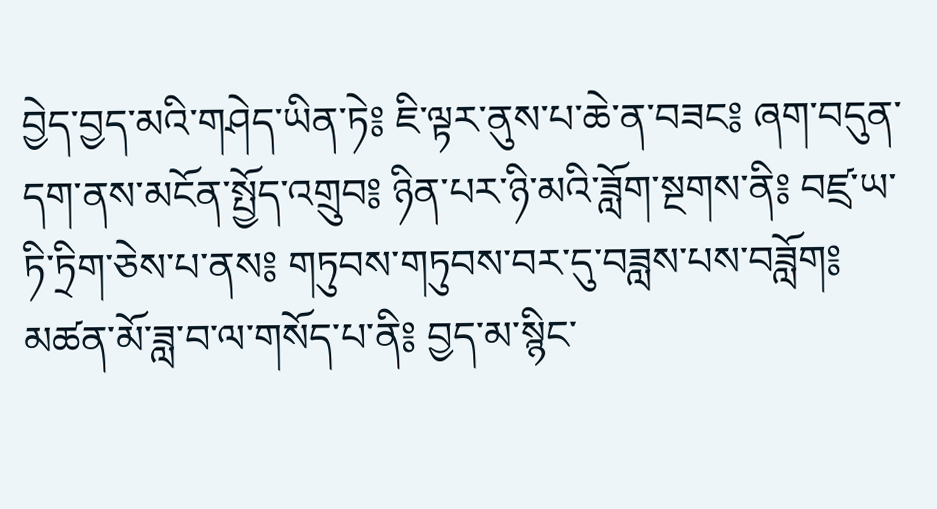བྱེད་བྱད་མའི་གཤེད་ཡིན་ཏེ༔ ཇི་ལྟར་ནུས་པ་ཆེ་ན་བཟང༔ ཞག་བདུན་དག་ནས་མངོན་སྤྱོད་འགྲུབ༔ ཉིན་པར་ཉི་མའི་ཟློག་སྔགས་ནི༔ བཛྲ་ཡ་ཏི་ཏྲིག་ཅེས་པ་ནས༔ གཏུབས་གཏུབས་བར་དུ་བཟླས་པས་བཟློག༔ མཚན་མོ་ཟླ་བ་ལ་གསོད་པ་ནི༔ བྱད་མ་སྙིང་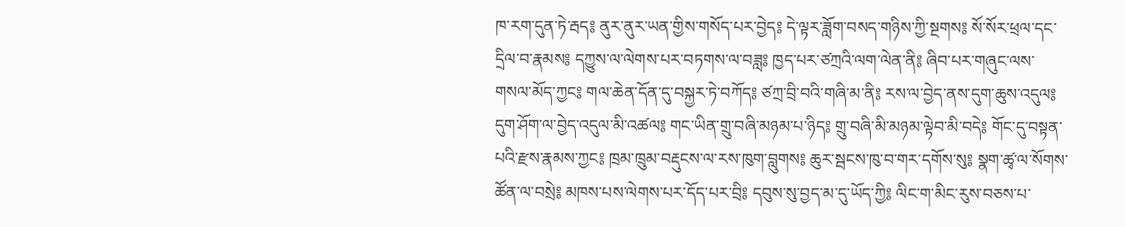ཁ་རག་དུན་ཏེ་རྦད༔ ནུར་ནུར་ཡན་གྱིས་གསོད་པར་བྱེད༔ དེ་ལྟར་ཟློག་བསད་གཉིས་ཀྱི་སྔགས༔ སོ་སོར་ཕྲལ་དང་དྲིལ་བ་རྣམས༔ དཀྱུས་ལ་ལེགས་པར་བཏགས་ལ་བཟླ༔ ཁྱད་པར་ཙཀྲའི་ལག་ལེན་ནི༔ ཞིབ་པར་གཞུང་ལས་གསལ་མོད་ཀྱང༔ གལ་ཆེན་དོན་དུ་བསྐྱར་ཏེ་བཀོད༔ ཙཀྲ་བྲི་བའི་གཞི་མ་ནི༔ རས་ལ་བྱེད་ནས་དུག་ཆུས་འདུལ༔ དུག་ཤོག་ལ་བྱེད་འདུལ་མི་འཚལ༔ གང་ཡིན་གྲུ་བཞི་མཉམ་པ་ཉིད༔ གྲུ་བཞི་མི་མཉམ་ལྟེབ་མི་བདེ༔ གོང་དུ་བསྟན་པའི་རྫས་རྣམས་ཀྱང༔ ཁྲམ་ཁྲུམ་བརྡུངས་ལ་རས་ཁུག་བླུགས༔ ཆུར་སྦངས་ཁུ་བ་གར་དགོས་སུ༔ སྣག་ཚྭ་ལ་སོགས་ཚོན་ལ་བསྲེ༔ མཁས་པས་ལེགས་པར་དོད་པར་བྲི༔ དབུས་སུ་བྱད་མ་དུ་ཡོད་ཀྱི༔ ལིང་ག་མིང་རུས་བཅས་པ་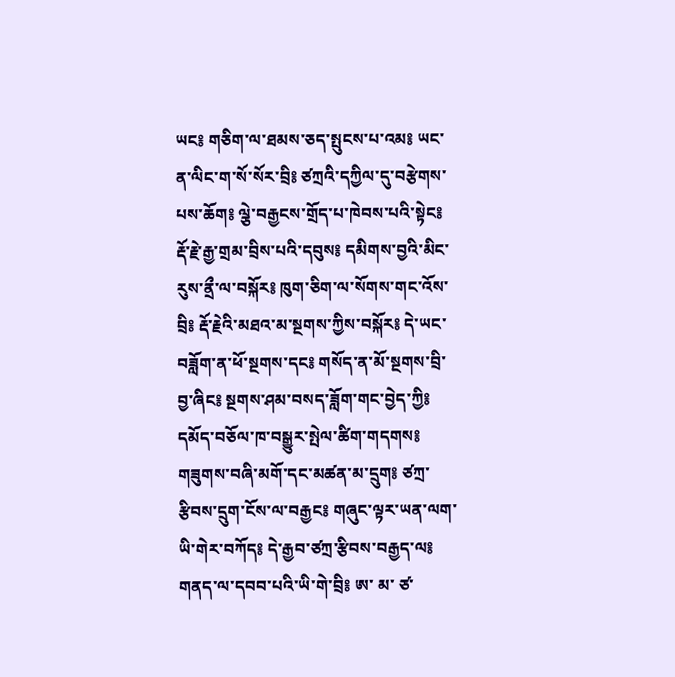ཡང༔ གཅིག་ལ་ཐམས་ཅད་སྤུངས་པ་འམ༔ ཡང་ན་ལིང་ག་སོ་སོར་བྲི༔ ཙཀྲའི་དཀྱིལ་དུ་བརྩེགས་པས་ཆོག༔ ལྕེ་བརྒྱངས་གྲོད་པ་ཁེབས་པའི་སྟེང༔ རྡོ་རྗེ་རྒྱ་གྲམ་བྲིས་པའི་དབུས༔ དམིགས་བྱའི་མིང་རུས་ནྲྀ་ལ་བསྐོར༔ ཁུག་ཅིག་ལ་སོགས་གང་འོས་བྲི༔ རྡོ་རྗེའི་མཐའ་མ་སྔགས་ཀྱིས་བསྐོར༔ དེ་ཡང་བཟློག་ན་ཕོ་སྔགས་དང༔ གསོད་ན་མོ་སྔགས་བྲི་བྱ་ཞིང༔ སྔགས་ཤམ་བསད་ཟློག་གང་བྱེད་ཀྱི༔ དམོད་བཅོལ་ཁ་བསྒྱུར་སྤེལ་ཚིག་གདགས༔ གཟུགས་བཞི་མགོ་དང་མཚན་མ་དྲུག༔ ཙཀྲ་རྩིབས་དྲུག་ངོས་ལ་བརྒྱང༔ གཞུང་ལྟར་ཡན་ལག་ཡི་གེར་བཀོད༔ དེ་རྒྱབ་ཙཀྲ་རྩིབས་བརྒྱད་ལ༔ གནད་ལ་དབབ་པའི་ཡི་གེ་བྲི༔ ཨ་ མ་ ཙ་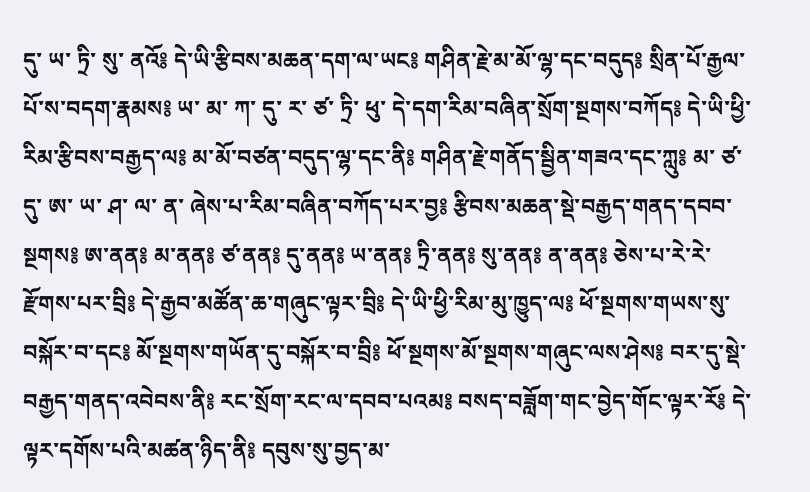དུ་ ཡ་ ཏྲི་ སུ་ ནའོ༔ དེ་ཡི་རྩིབས་མཆན་དག་ལ་ཡང༔ གཤིན་རྗེ་མ་མོ་ལྷ་དང་བདུད༔ སྲིན་པོ་རྒྱལ་པོ་ས་བདག་རྣམས༔ ཡ་ མ་ ཀ་ དུ་ ར་ ཙ་ ཏྲི་ ཕུ་ དེ་དག་རིམ་བཞིན་སྲོག་སྔགས་བཀོད༔ དེ་ཡི་ཕྱི་རིམ་རྩིབས་བརྒྱད་ལ༔ མ་མོ་བཙན་བདུད་ལྷ་དང་ནི༔ གཤིན་རྗེ་གནོད་སྦྱིན་གཟའ་དང་ཀླུ༔ མ་ ཙ་ དུ་ ཨ་ ཡ་ ཤ་ ལ་ ན་ ཞེས་པ་རིམ་བཞིན་བཀོད་པར་བྱ༔ རྩིབས་མཆན་སྡེ་བརྒྱད་གནད་དབབ་སྔགས༔ ཨ་ནན༔ མ་ནན༔ ཙ་ནན༔ དུ་ནན༔ ཡ་ནན༔ ཏྲི་ནན༔ སུ་ནན༔ ན་ནན༔ ཅེས་པ་རེ་རེ་རྫོགས་པར་བྲི༔ དེ་རྒྱབ་མཚོན་ཆ་གཞུང་ལྟར་བྲི༔ དེ་ཡི་ཕྱི་རིམ་མུ་ཁྱུད་ལ༔ ཕོ་སྔགས་གཡས་སུ་བསྐོར་བ་དང༔ མོ་སྔགས་གཡོན་དུ་བསྐོར་བ་བྲི༔ ཕོ་སྔགས་མོ་སྔགས་གཞུང་ལས་ཤེས༔ བར་དུ་སྡེ་བརྒྱད་གནད་འབེབས་ནི༔ རང་སྲོག་རང་ལ་དབབ་པའམ༔ བསད་བཟློག་གང་བྱེད་གོང་ལྟར་རོ༔ དེ་ལྟར་དགོས་པའི་མཚན་ཉིད་ནི༔ དབུས་སུ་བྱད་མ་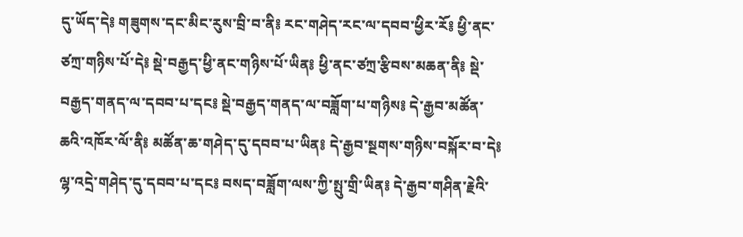དུ་ཡོད་དེ༔ གཟུགས་དང་མིང་རུས་བྲི་བ་ནི༔ རང་གཤེད་རང་ལ་དབབ་ཕྱིར་རོ༔ ཕྱི་ནང་ཙཀྲ་གཉིས་པོ་དེ༔ སྡེ་བརྒྱད་ཕྱི་ནང་གཉིས་པོ་ཡིན༔ ཕྱི་ནང་ཙཀྲ་རྩིབས་མཆན་ནི༔ སྡེ་བརྒྱད་གནད་ལ་དབབ་པ་དང༔ སྡེ་བརྒྱད་གནད་ལ་བཟློག་པ་གཉིས༔ དེ་རྒྱབ་མཚོན་ཆའི་འཁོར་ལོ་ནི༔ མཚོན་ཆ་གཤེད་དུ་དབབ་པ་ཡིན༔ དེ་རྒྱབ་སྔགས་གཉིས་བསྐོར་བ་དེ༔ ལྷ་འདྲེ་གཤེད་དུ་དབབ་པ་དང༔ བསད་བཟློག་ལས་ཀྱི་སྤུ་གྲི་ཡིན༔ དེ་རྒྱབ་གཤིན་རྗེའི་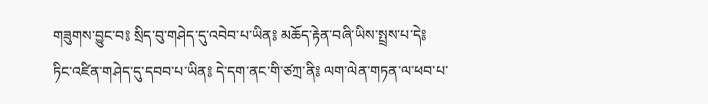གཟུགས་བྱུང་བ༔ སྲིད་བུ་གཤེད་དུ་འབེབ་པ་ཡིན༔ མཆོད་རྟེན་བཞི་ཡིས་སྤྲས་པ་དེ༔ ཏིང་འཛིན་གཤེད་དུ་དབབ་པ་ཡིན༔ དེ་དག་ནང་གི་ཙཀྲ་ནི༔ ལག་ལེན་གཏན་ལ་ཕབ་པ་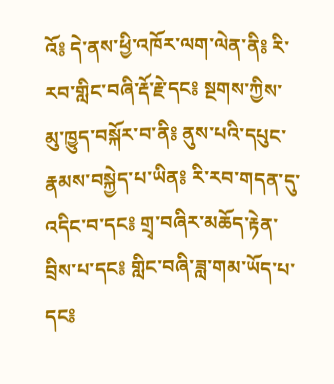འོ༔ དེ་ནས་ཕྱི་འཁོར་ལག་ལེན་ནི༔ རི་རབ་གླིང་བཞི་རྡོ་རྗེ་དང༔ སྔགས་ཀྱིས་མུ་ཁྱུད་བསྐོར་བ་ནི༔ ནུས་པའི་དཔུང་རྣམས་བསྐྱེད་པ་ཡིན༔ རི་རབ་གདན་དུ་འདིང་བ་དང༔ གྲྭ་བཞིར་མཆོད་རྟེན་བྲིས་པ་དང༔ གླིང་བཞི་ཟླ་གམ་ཡོད་པ་དང༔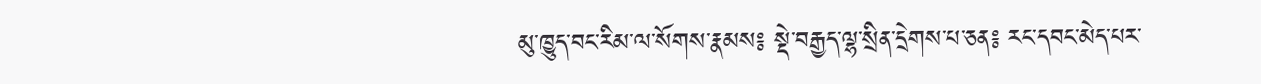མུ་ཁྱུད་བང་རིམ་ལ་སོགས་རྣམས༔ སྡེ་བརྒྱད་ལྷ་སྲིན་དྲེགས་པ་ཅན༔ རང་དབང་མེད་པར་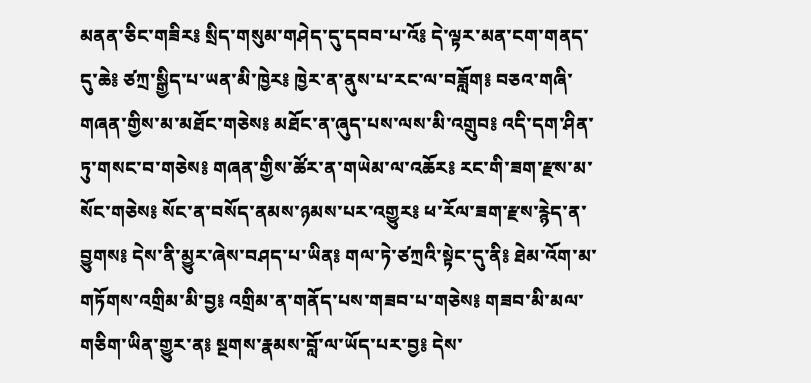མནན་ཅིང་གཟིར༔ སྲིད་གསུམ་གཤེད་དུ་དབབ་པ་འོ༔ དེ་ལྟར་མན་ངག་གནད་དུ་ཆེ༔ ཙཀྲ་སྒྱིད་པ་ཡན་མི་ཁྱེར༔ ཁྱེར་ན་ནུས་པ་རང་ལ་བཟློག༔ བཅའ་གཞི་གཞན་གྱིས་མ་མཐོང་གཅེས༔ མཐོང་ན་ཞུད་པས་ལས་མི་འགྲུབ༔ འདི་དག་ཤིན་ཏུ་གསང་བ་གཅེས༔ གཞན་གྱིས་ཚོར་ན་གཡེམ་ལ་འཆོར༔ རང་གི་ཟག་རྫས་མ་སོང་གཅེས༔ སོང་ན་བསོད་ནམས་ཉམས་པར་འགྱུར༔ ཕ་རོལ་ཟག་རྫས་རྙེད་ན་བྱུགས༔ དེས་ནི་མྱུར་ཞེས་བཤད་པ་ཡིན༔ གལ་ཏེ་ཙཀྲའི་སྟེང་དུ་ནི༔ ཐེམ་འོག་མ་གཏོགས་འགྲིམ་མི་བྱ༔ འགྲིམ་ན་གནོད་པས་གཟབ་པ་གཅེས༔ གཟབ་མི་མལ་གཅིག་ཡིན་གྱུར་ན༔ སྔགས་རྣམས་བློ་ལ་ཡོད་པར་བྱ༔ དེས་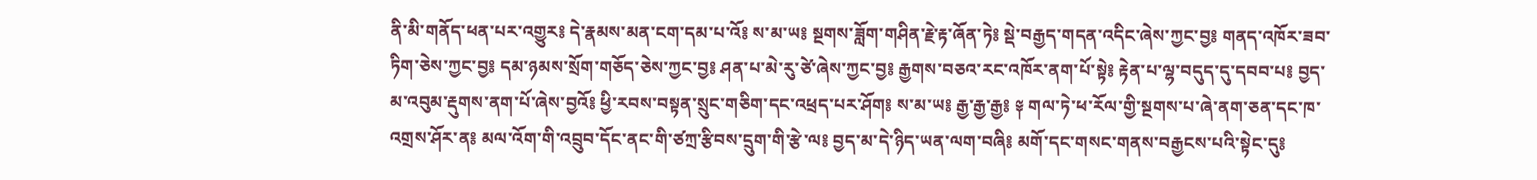ནི་མི་གནོད་ཕན་པར་འགྱུར༔ དེ་རྣམས་མན་ངག་དམ་པ་འོ༔ ས་མ་ཡ༔ སྔགས་ཟློག་གཤིན་རྗེ་རྟ་ཞོན་ཏེ༔ སྡེ་བརྒྱད་གདན་འདིང་ཞེས་ཀྱང་བྱ༔ གནད་འཁོར་ཟབ་ཏིག་ཅེས་ཀྱང་བྱ༔ དམ་ཉམས་སྲོག་གཅོད་ཅེས་ཀྱང་བྱ༔ ཤན་པ་མེ་རུ་ཙེ་ཞེས་ཀྱང་བྱ༔ རྒྱགས་བཅའ་རང་འཁོར་ནག་པོ་སྟེ༔ རྟེན་པ་ལྷ་བདུད་དུ་དབབ་པ༔ བྱད་མ་འབུམ་རྡུགས་ནག་པོ་ཞེས་བྱའོ༔ ཕྱི་རབས་བསྟན་སྲུང་གཅིག་དང་འཕྲད་པར་ཤོག༔ ས་མ་ཡ༔ རྒྱ་རྒྱ་རྒྱ༔ ༈ གལ་ཏེ་ཕ་རོལ་གྱི་སྔགས་པ་ཞེ་ནག་ཅན་དང་ཁ་འགྲས་ཤོར་ན༔ མལ་འོག་གི་འབྲུབ་དོང་ནང་གི་ཙཀྲ་རྩིབས་དྲུག་གི་རྩེ་ལ༔ བྱད་མ་དེ་ཉིད་ཡན་ལག་བཞི༔ མགོ་དང་གསང་གནས་བརྒྱངས་པའི་སྟེང་དུ༔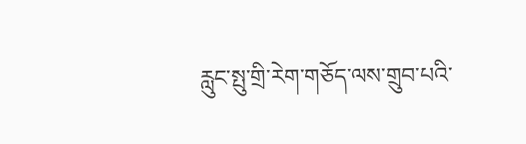རླུང་སྤུ་གྲི་རེག་གཅོད་ལས་གྲུབ་པའི་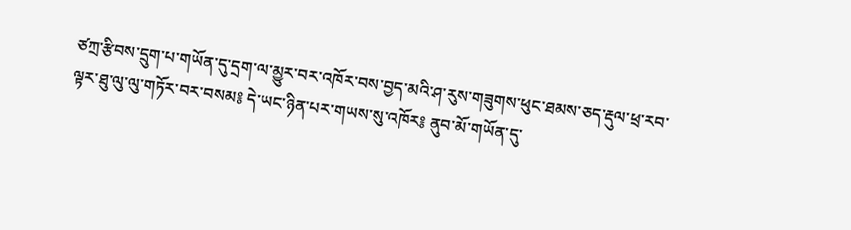ཙཀྲ་རྩིབས་དྲུག་པ་གཡོན་དུ་དྲག་ལ་མྱུར་བར་འཁོར་བས་བྱད་མའི་ཤ་རུས་གཟུགས་ཕུང་ཐམས་ཅད་རྡུལ་ཕྲ་རབ་ལྟར་ཐུ་ལུ་ལུ་གཏོར་བར་བསམ༔ དེ་ཡང་ཉིན་པར་གཡས་སུ་འཁོར༔ ནུབ་མོ་གཡོན་དུ་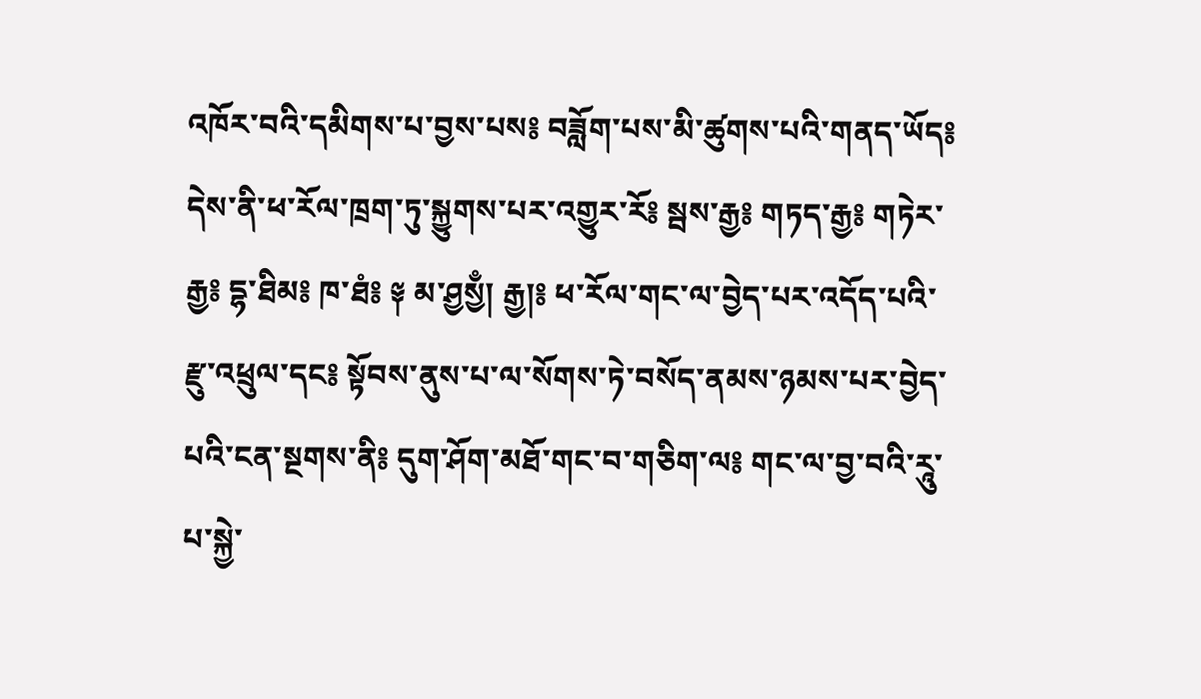འཁོར་བའི་དམིགས་པ་བྱས་པས༔ བཟློག་པས་མི་ཚུགས་པའི་གནད་ཡོད༔ དེས་ནི་ཕ་རོལ་ཁྲག་ཏུ་སྐྱུགས་པར་འགྱུར་རོ༔ སྦས་རྒྱ༔ གཏད་རྒྱ༔ གཏེར་རྒྱ༔ དྷ་ཐིམ༔ ཁ་ཐཾ༔ ༈ མ་ཤྱསྱྃ། རྒྱ།༔ ཕ་རོལ་གང་ལ་བྱེད་པར་འདོད་པའི་རྫུ་འཕྲུལ་དང༔ སྟོབས་ནུས་པ་ལ་སོགས་ཏེ་བསོད་ནམས་ཉམས་པར་བྱེད་པའི་ངན་སྔགས་ནི༔ དུག་ཤོག་མཐོ་གང་བ་གཅིག་ལ༔ གང་ལ་བྱ་བའི་རཱུ་པ་སྐྱེ་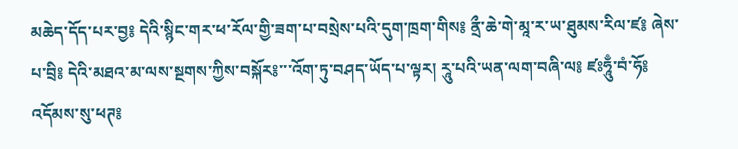མཆེད་དོད་པར་བྱ༔ དེའི་སྙིང་གར་ཕ་རོལ་གྱི་ཟག་པ་བསྲེས་པའི་དུག་ཁྲག་གིས༔ ནྲྀ་ཆེ་གེ་མཱ་ར་ཡ་ཐུམས་རིལ་ཛ༔ ཞེས་པ་བྲི༔ དེའི་མཐའ་མ་ལས་སྔགས་ཀྱིས་བསྐོར༔་་་འོག་ཏུ་བཤད་ཡོད་པ་ལྟར། རཱུ་པའི་ཡན་ལག་བཞི་ལ༔ ཛཿཧཱུྃ་བཾ་ཧོ༔ འདོམས་སུ་ཕཊ༔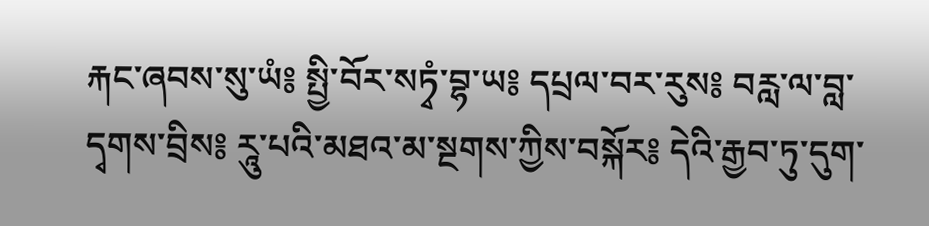རྐང་ཞབས་སུ་ཡཾ༔ སྤྱི་བོར་སཏྭཾ་བྷ་ཡ༔ དཔྲལ་བར་རུས༔ བརླ་ལ་བླ་དྭགས་བྲིས༔ རཱུ་པའི་མཐའ་མ་སྔགས་ཀྱིས་བསྐོར༔ དེའི་རྒྱབ་ཏུ་དུག་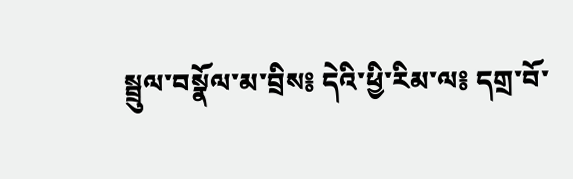སྦྲུལ་བསྣོལ་མ་བྲིས༔ དེའི་ཕྱི་རིམ་ལ༔ དགྲ་བོ་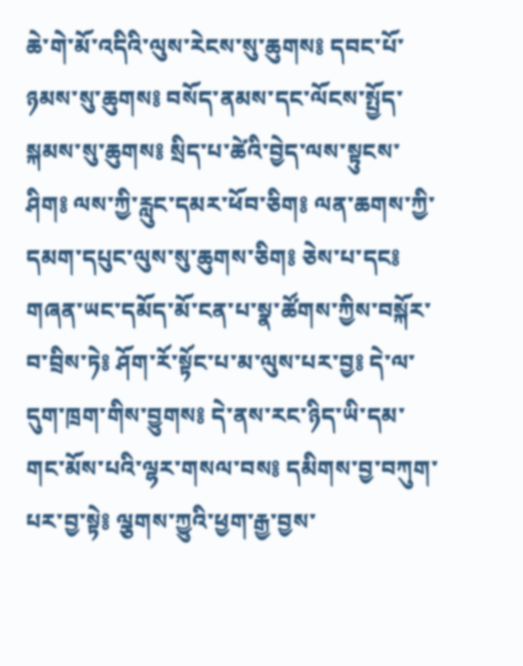ཆེ་གེ་མོ་འདིའི་ལུས་རེངས་སུ་ཆུགས༔ དབང་པོ་ཉམས་སུ་ཆུགས༔ བསོད་ནམས་དང་ལོངས་སྤྱོད་སྐམས་སུ་ཆུགས༔ སྲིད་པ་ཚེའི་བྱེད་ལས་སྟུངས་ཤིག༔ ལས་ཀྱི་རླུང་དམར་ཕོབ་ཅིག༔ ལན་ཆགས་ཀྱི་དམག་དཔུང་ལུས་སུ་ཆུགས་ཅིག༔ ཅེས་པ་དང༔ གཞན་ཡང་དམོད་མོ་ངན་པ་སྣ་ཚོགས་ཀྱིས་བསྐོར་བ་བྲིས་ཏེ༔ ཤོག་རོ་སྟོང་པ་མ་ལུས་པར་བྱ༔ དེ་ལ་དུག་ཁྲག་གིས་བྱུགས༔ དེ་ནས་རང་ཉིད་ཡི་དམ་གང་མོས་པའི་ལྷར་གསལ་བས༔ དམིགས་བྱ་བཀུག་པར་བྱ་སྟེ༔ ལྕགས་ཀྱུའི་ཕྱག་རྒྱ་བྱས་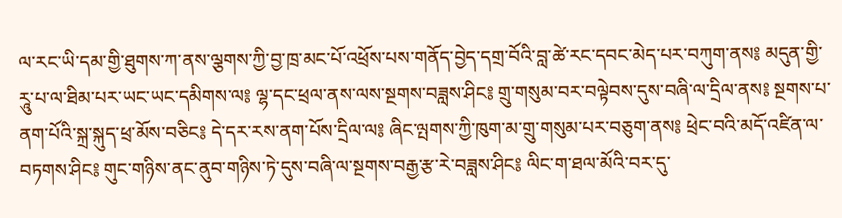ལ་རང་ཡི་དམ་གྱི་ཐུགས་ཀ་ནས་ལྕགས་ཀྱི་བྱ་ཁྲ་མང་པོ་འཕྲོས་པས་གནོད་བྱེད་དགྲ་བོའི་བླ་ཚེ་རང་དབང་མེད་པར་བཀུག་ནས༔ མདུན་གྱི་རཱུ་པ་ལ་ཐིམ་པར་ཡང་ཡང་དམིགས་ལ༔ ལྷ་དང་ཕྲལ་ནས་ལས་སྔགས་བཟླས་ཤིང༔ གྲུ་གསུམ་བར་བལྟེབས་དུས་བཞི་ལ་དྲིལ་ནས༔ སྔགས་པ་ནག་པོའི་སྐྲ་སྐུད་ཕྲ་མོས་བཅིང༔ དེ་དར་རས་ནག་པོས་དྲིལ་ལ༔ ཞིང་ལྤགས་ཀྱི་ཁུག་མ་གྲུ་གསུམ་པར་བཅུག་ནས༔ ཕྲེང་བའི་མདོ་འཛིན་ལ་བཏགས་ཤིང༔ གུང་གཉིས་ནང་ནུབ་གཉིས་ཏེ་དུས་བཞི་ལ་སྔགས་བརྒྱ་རྩ་རེ་བཟླས་ཤིང༔ ལིང་ག་ཐལ་མོའི་བར་དུ་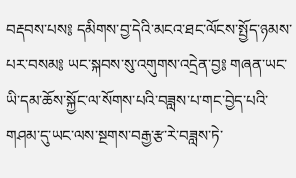བརྡབས་པས༔ དམིགས་བྱ་དེའི་མངའ་ཐང་ལོངས་སྤྱོད་ཉམས་པར་བསམ༔ ཡང་སྐབས་སུ་འགུགས་འདྲེན་བྱ༔ གཞན་ཡང་ཡི་དམ་ཆོས་སྐྱོང་ལ་སོགས་པའི་བཟླས་པ་གང་བྱེད་པའི་གཤམ་དུ་ཡང་ལས་སྔགས་བརྒྱ་རྩ་རེ་བཟླས་ཏེ་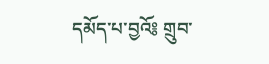དམོད་པ་བྱའོ༔ གྲུབ་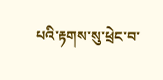པའི་རྟགས་སུ་ཕྲེང་བ་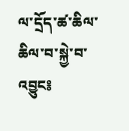ལ་དྲོད་ཚ་ཆིལ་ཆིལ་བ་སྐྱེ་བ་འབྱུང༔